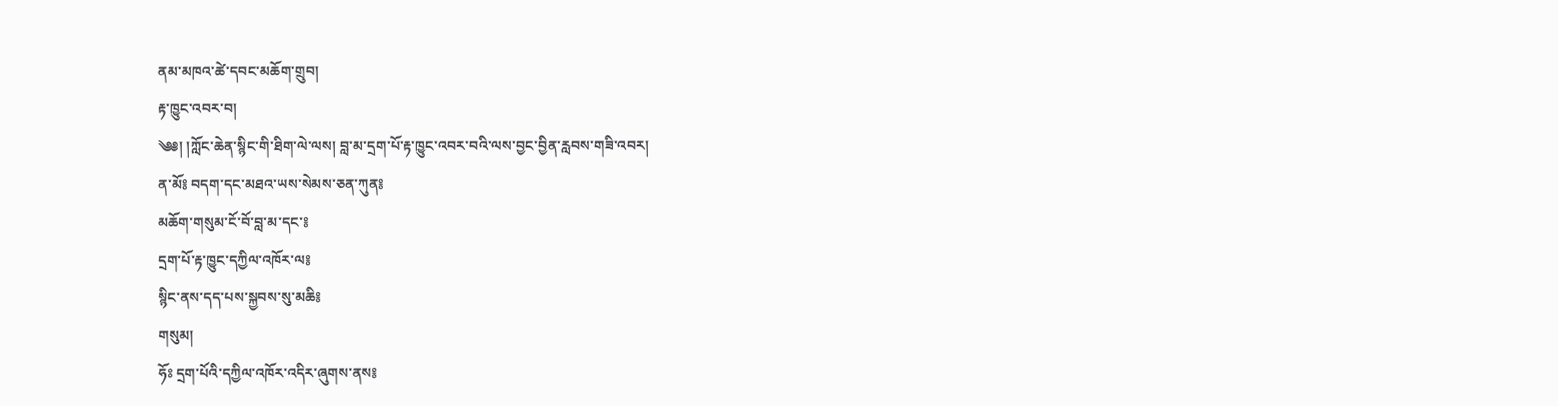ནམ་མཁའ་ཚེ་དབང་མཆོག་གྲུབ།
རྟ་ཁྱུང་འབར་བ།
༄༅། །ཀློང་ཆེན་སྙིང་གི་ཐིག་ལེ་ལས། བླ་མ་དྲག་པོ་རྟ་ཁྱུང་འབར་བའི་ལས་བྱང་བྱིན་རླབས་གཟི་འབར།
ན་མོ༔ བདག་དང་མཐའ་ཡས་སེམས་ཅན་ཀུན༔
མཆོག་གསུམ་ངོ་བོ་བླ་མ་དང་༔
དྲག་པོ་རྟ་ཁྱུང་དཀྱིལ་འཁོར་ལ༔
སྙིང་ནས་དད་པས་སྐྱབས་སུ་མཆི༔
གསུམ།
ཧོཿ དྲག་པོའི་དཀྱིལ་འཁོར་འདིར་ཞུགས་ནས༔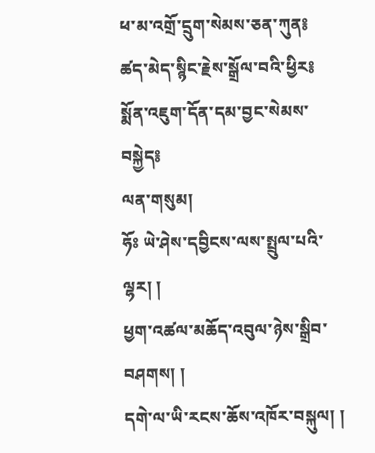ཕ་མ་འགྲོ་དྲུག་སེམས་ཅན་ཀུན༔
ཚད་མེད་སྙིང་རྗེས་སྒྲོལ་བའི་ཕྱིར༔
སྨོན་འཇུག་དོན་དམ་བྱང་སེམས་བསྐྱེད༔
ལན་གསུམ།
ཧོཿ ཡེ་ཤེས་དབྱིངས་ལས་སྤྲུལ་པའི་ལྷར། །
ཕྱག་འཚལ་མཆོད་འབུལ་ཉེས་སྒྲིབ་བཤགས། །
དགེ་ལ་ཡི་རངས་ཆོས་འཁོར་བསྐུལ། །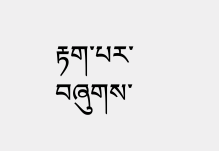རྟག་པར་བཞུགས་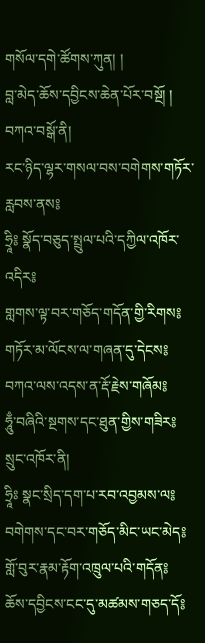གསོལ་དགེ་ཚོགས་ཀུན། །
བླ་མེད་ཆོས་དབྱིངས་ཆེན་པོར་བསྔོ། །
བཀའ་བསྒོ་ནི།
རང་ཉིད་ལྷར་གསལ་བས་བགེགས་གཏོར་རླབས་ནས༔
ཧྲཱི༔ སྣོད་བཅུད་སྤྲུལ་པའི་དཀྱིལ་འཁོར་འདིར༔
གླགས་ལྟ་བར་གཅོད་གདོན་གྱི་རིགས༔
གཏོར་མ་ལོངས་ལ་གཞན་དུ་དེངས༔
བཀའ་ལས་འདས་ན་རྡོ་རྗེས་གཞོམ༔
ཧཱུྃ་བཞིའི་སྔགས་དང་ཐུན་གྱིས་གཟིར༔
སྲུང་འཁོར་ནི།
ཧྲཱིཿ སྣང་སྲིད་དག་པ་རབ་འབྱམས་ལ༔
བགེགས་དང་བར་གཅོད་མིང་ཡང་མེད༔
གློ་བུར་རྣམ་རྟོག་འཁྲུལ་པའི་གདོན༔
ཆོས་དབྱིངས་ངང་དུ་མཚམས་གཅད་དོ༔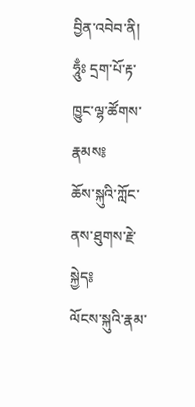བྱིན་འབེབ་ནི།
ཧཱུྃཿ དྲག་པོ་རྟ་ཁྱུང་ལྷ་ཚོགས་རྣམས༔
ཆོས་སྐུའི་ཀློང་ནས་ཐུགས་རྗེ་སྐྱེད༔
ལོངས་སྐུའི་རྣམ་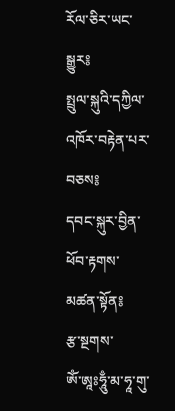རོལ་ཅིར་ཡང་སྒྱུར༔
སྤྲུལ་སྐུའི་དཀྱིལ་འཁོར་བརྟེན་པར་བཅས༔
དབང་སྐུར་བྱིན་ཕོབ་རྟགས་མཚན་སྟོན༔
རྩ་སྔགས་
ཨོཾ་ཨཱཿཧཱུྃ་མ་ཧཱ་གུ་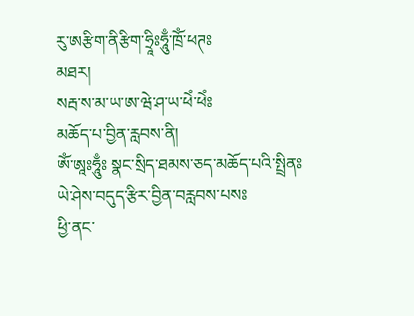རུ་ཨརྩིག་ནིརྩིག་ཧྲཱིཿཧཱུྃ་ཁྲོཾ་ཕཊཿ
མཐར།
སརྦ་ས་མ་ཡ་ཨ་ཝེ་ཤ་ཡ་ཕེཾ་ཕེཾཿ
མཆོད་པ་བྱིན་རླབས་ནི།
ཨོཾ་ཨཱཿཧཱུྃཿ སྣང་སྲིད་ཐམས་ཅད་མཆོད་པའི་སྤྲིནཿ
ཡེ་ཤེས་བདུད་རྩིར་བྱིན་བརླབས་པསཿ
ཕྱི་ནང་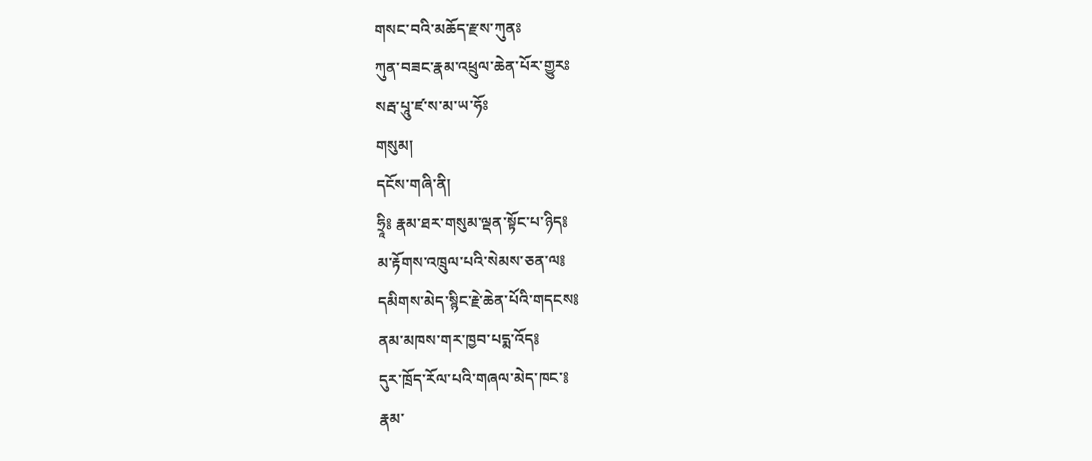གསང་བའི་མཆོད་རྫས་ཀུནཿ
ཀུན་བཟང་རྣམ་འཕྲུལ་ཆེན་པོར་གྱུརཿ
སརྦ་པཱུ་ཛ་ས་མ་ཡ་ཧོཿ
གསུམ།
དངོས་གཞི་ནི།
ཧྲཱི༔ རྣམ་ཐར་གསུམ་ལྡན་སྟོང་པ་ཉིད༔
མ་རྟོགས་འཁྲུལ་པའི་སེམས་ཅན་ལ༔
དམིགས་མེད་སྙིང་རྗེ་ཆེན་པོའི་གདངས༔
ནམ་མཁས་གར་ཁྱབ་པདྨ་འོད༔
དུར་ཁྲོད་རོལ་པའི་གཞལ་མེད་ཁང་༔
རྣམ་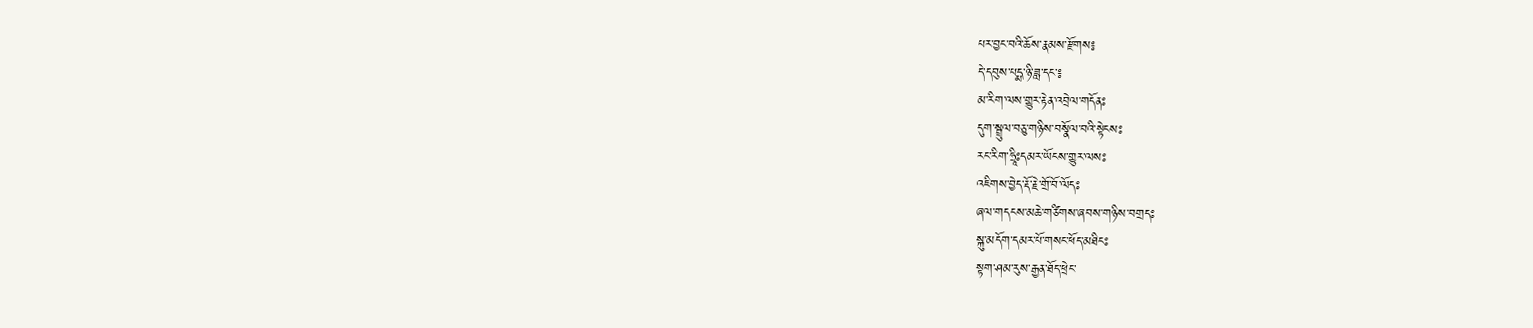པར་བྱང་བའི་ཆོས་རྣམས་རྫོགས༔
དེ་དབུས་པདྨ་ཉི་ཟླ་དང་༔
མ་རིག་ལས་གྱུར་རྟེན་འབྲེལ་གདོནཿ
དུག་སྦྲུལ་བཅུ་གཉིས་བསྣོལ་བའི་སྟེངསཿ
རང་རིག་ཧྲཱིཿདམར་ཡོངས་གྱུར་ལསཿ
འཇིགས་བྱེད་རྡོ་རྗེ་གྲོ་བོ་ལོདཿ
ཞལ་གདངས་མཆེ་གཙིགས་ཞབས་གཉིས་བགྲདཿ
སྐུ་མདོག་དམར་པོ་གསང་ཕོད་མཐིངཿ
སྟག་ཤམ་རུས་རྒྱན་ཐོད་ཕྲེང་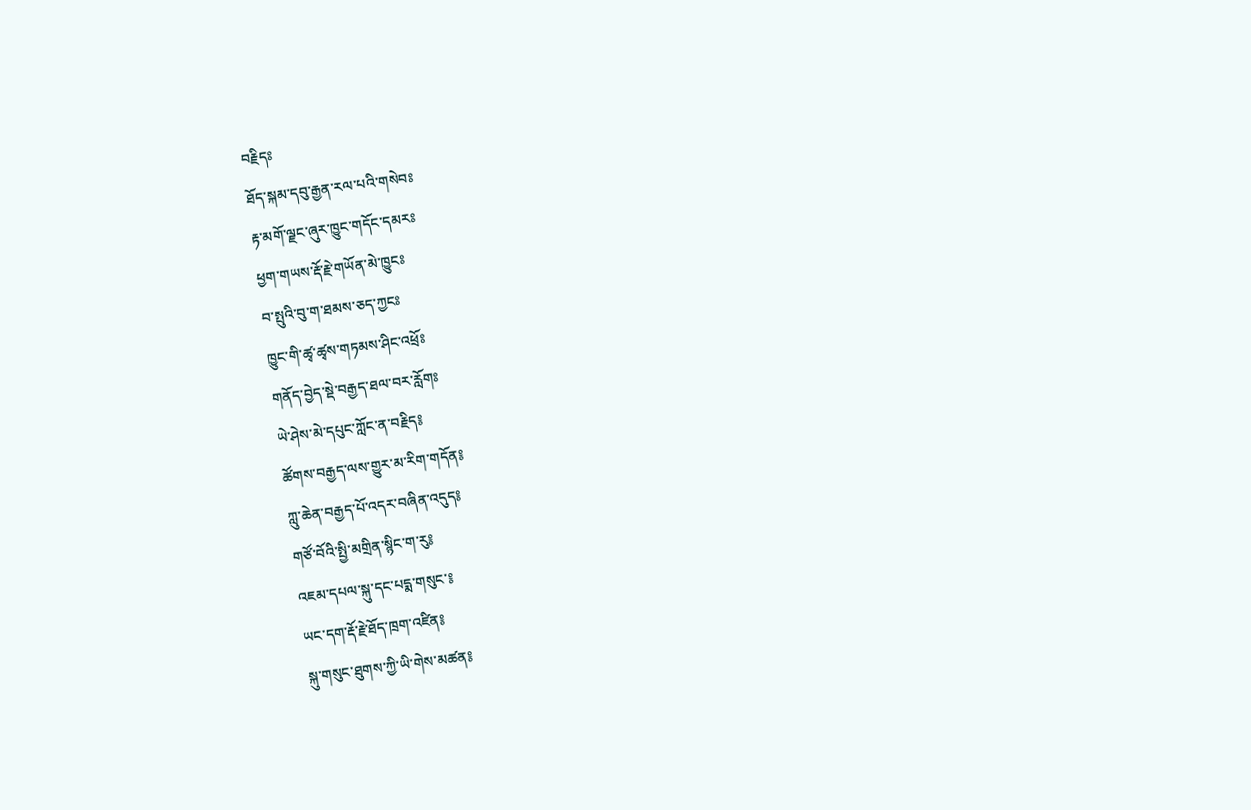བརྗིདཿ
ཐོད་སྐམ་དབུ་རྒྱན་རལ་པའི་གསེབཿ
རྟ་མགོ་ལྗང་ཞུར་ཁྱུང་གདོང་དམརཿ
ཕྱག་གཡས་རྡོ་རྗེ་གཡོན་མེ་ཁྱུངཿ
བ་སྤུའི་བུ་ག་ཐམས་ཅད་ཀྱངཿ
ཁྱུང་གི་ཚྭ་ཚྭས་གཏམས་ཤིང་འཕྲོཿ
གནོད་བྱེད་སྡེ་བརྒྱད་ཐལ་བར་རློགཿ
ཡེ་ཤེས་མེ་དཔུང་ཀློང་ན་བརྗིད༔
ཚོགས་བརྒྱད་ལས་གྱུར་མ་རིག་གདོན༔
ཀླུ་ཆེན་བརྒྱད་པོ་འདར་བཞིན་འདུད༔
གཙོ་བོའི་སྤྱི་མགྲིན་སྙིང་ག་རུ༔
འཇམ་དཔལ་སྐུ་དང་པདྨ་གསུང་༔
ཡང་དག་རྡོ་རྗེ་ཐོད་ཁྲག་འཛིན༔
སྐུ་གསུང་ཐུགས་ཀྱི་ཡི་གེས་མཚན༔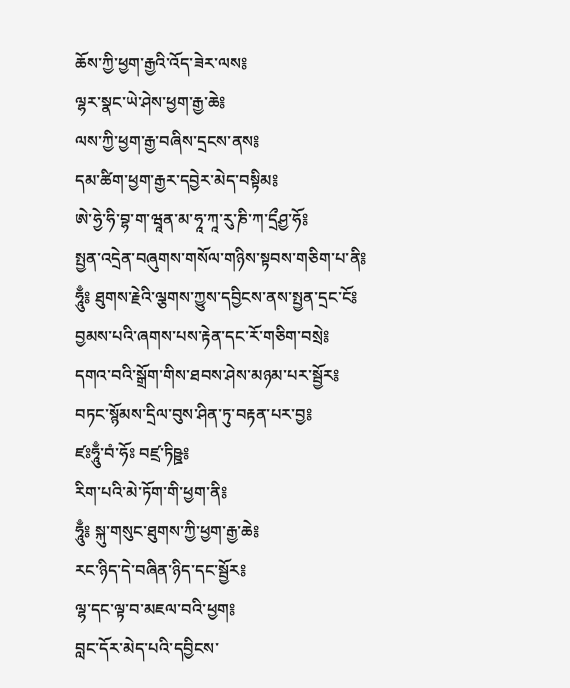ཆོས་ཀྱི་ཕྱག་རྒྱའི་འོད་ཟེར་ལས༔
ལྷར་སྣང་ཡེ་ཤེས་ཕྱག་རྒྱ་ཆེ༔
ལས་ཀྱི་ཕྱག་རྒྱ་བཞིས་དྲངས་ནས༔
དམ་ཚིག་ཕྱག་རྒྱར་དབྱེར་མེད་བསྟིམ༔
ཨེ་ཧྱེ་ཧི་བྷ་ག་ཝཱན་མ་ཧཱ་ཀཱ་རུ་ཎི་ཀ་དྲྀཤྱ་ཧོ༔
སྤྱན་འདྲེན་བཞུགས་གསོལ་གཉིས་སྟབས་གཅིག་པ་ནི༔
ཧཱུྃ༔ ཐུགས་རྗེའི་ལྕགས་ཀྱུས་དབྱིངས་ནས་སྤྱན་དྲང་ངོ༔
བྱམས་པའི་ཞགས་པས་རྟེན་དང་རོ་གཅིག་བསྲེ༔
དགའ་བའི་སྒྲོག་གིས་ཐབས་ཤེས་མཉམ་པར་སྦྱོར༔
བཏང་སྙོམས་དྲིལ་བུས་ཤིན་ཏུ་བརྟན་པར་བྱ༔
ཛཿཧཱུྃ་བཾ་ཧོཿ བཛྲ་ཏིཥྛ༔
རིག་པའི་མེ་ཏོག་གི་ཕྱག་ནི༔
ཧཱུྃ༔ སྐུ་གསུང་ཐུགས་ཀྱི་ཕྱག་རྒྱ་ཆེ༔
རང་ཉིད་དེ་བཞིན་ཉིད་དང་སྦྱོར༔
ལྷ་དང་ལྟ་བ་མཇལ་བའི་ཕྱག༔
བླང་དོར་མེད་པའི་དབྱིངས་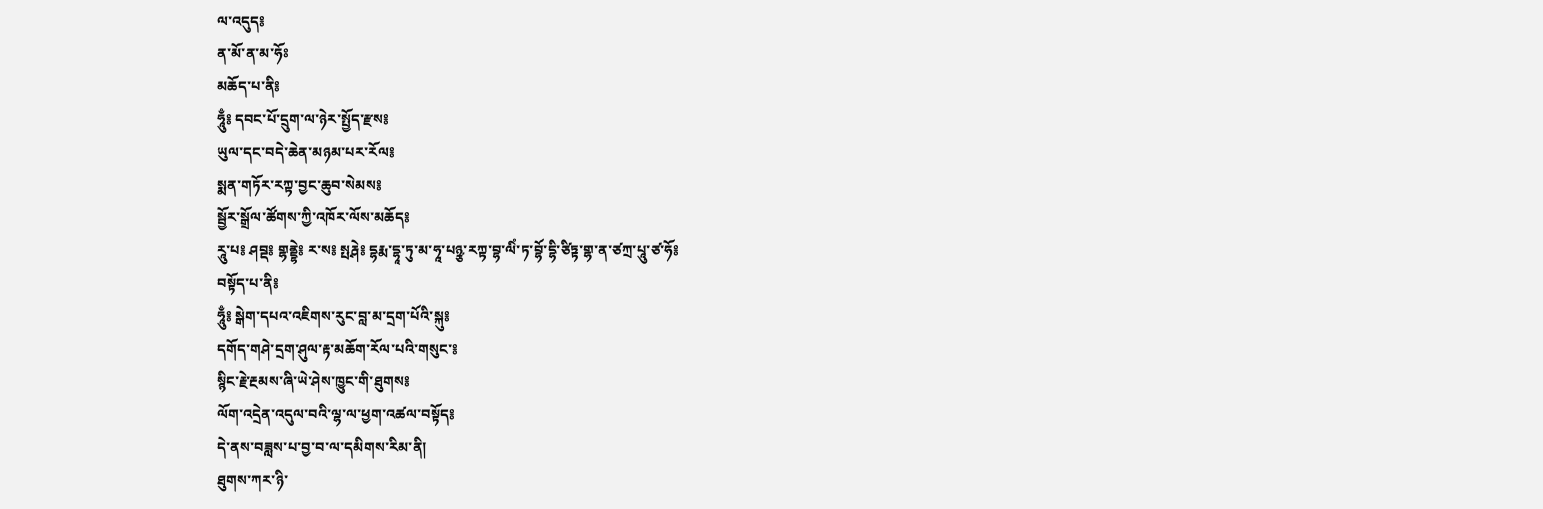ལ་འདུད༔
ན་མོ་ན་མ་ཧོཿ
མཆོད་པ་ནི༔
ཧཱུྃ༔ དབང་པོ་དྲུག་ལ་ཉེར་སྤྱོད་རྫས༔
ཡུལ་དང་བདེ་ཆེན་མཉམ་པར་རོལ༔
སྨན་གཏོར་རཀྟ་བྱང་ཆུབ་སེམས༔
སྦྱོར་སྒྲོལ་ཚོགས་ཀྱི་འཁོར་ལོས་མཆོད༔
རཱུ་པ༔ ཤབྡ༔ གྷནྡྷེ༔ ར་ས༔ སྤརྴེ༔ དྷརྨ་དྷཱ་ཏུ་མ་ཧཱ་པཉྩ་རཀྟ་བྷ་ལིཾ་ཏ་བྷོ་དྷི་ཙིཏྟ་གྷ་ན་ཙཀྲ་པཱུ་ཙ་ཧོ༔
བསྟོད་པ་ནི༔
ཧཱུྃ༔ སྒེག་དཔའ་འཇིགས་རུང་བླ་མ་དྲག་པོའི་སྐུ༔
དགོད་གཤེ་དྲག་ཤུལ་རྟ་མཆོག་རོལ་པའི་གསུང་༔
སྙིང་རྗེ་རྔམས་ཞི་ཡེ་ཤེས་ཁྱུང་གི་ཐུགས༔
ལོག་འདྲེན་འདུལ་བའི་ལྷ་ལ་ཕྱག་འཚལ་བསྟོད༔
དེ་ནས་བཟླས་པ་བྱ་བ་ལ་དམིགས་རིམ་ནི།
ཐུགས་ཀར་ཉི་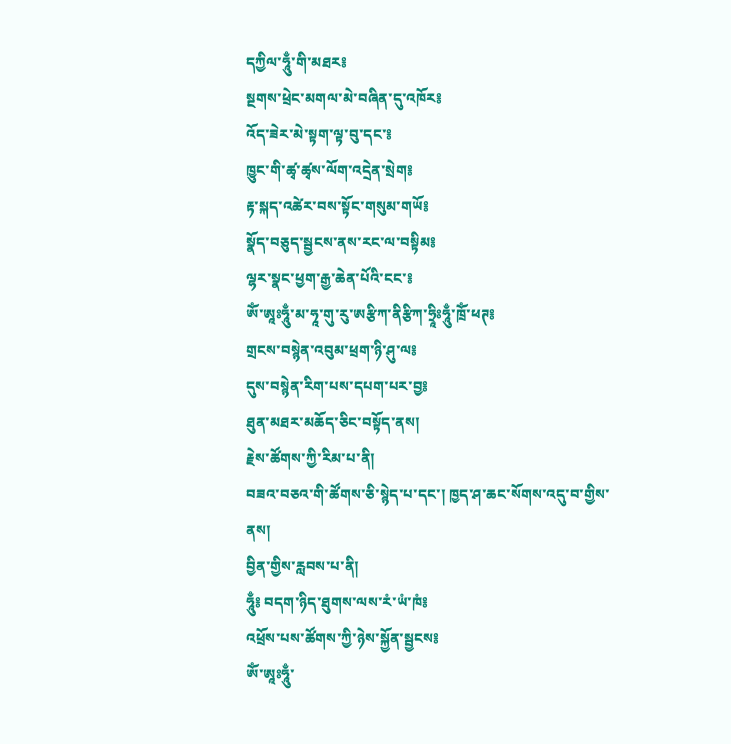དཀྱིལ་ཧཱུྃ་གི་མཐར༔
སྔགས་ཕྲེང་མགལ་མེ་བཞིན་དུ་འཁོར༔
འོད་ཟེར་མེ་སྟག་ལྟ་བུ་དང་༔
ཁྱུང་གི་ཚྭ་ཚྭས་ལོག་འདྲེན་སྲེག༔
རྟ་སྐད་འཚེར་བས་སྟོང་གསུམ་གཡོ༔
སྣོད་བཅུད་སྦྱངས་ནས་རང་ལ་བསྟིམ༔
ལྷར་སྣང་ཕྱག་རྒྱ་ཆེན་པོའི་ངང་༔
ཨོཾ་ཨཱཿཧཱུྃ་མ་ཧཱ་གུ་རུ་ཨརྩིཀ་ནིརྩིཀ་ཧྲཱིཿཧཱུྃ་ཁྲོཾ་ཕཊ༔
གྲངས་བསྙེན་འབུམ་ཕྲག་ཉི་ཤུ་ལ༔
དུས་བསྙེན་རིག་པས་དཔག་པར་བྱ༔
ཐུན་མཐར་མཆོད་ཅིང་བསྟོད་ནས།
རྗེས་ཚོགས་ཀྱི་རིམ་པ་ནི།
བཟའ་བཅའ་གི་ཚོགས་ཅི་སྙེད་པ་དང་། ཁྱད་ཤ་ཆང་སོགས་འདུ་བ་གྱིས་ནས།
བྱིན་གྱིས་རླབས་པ་ནི།
ཧཱུྃ༔ བདག་ཉིད་ཐུགས་ལས་རཾ་ཡཾ་ཁཾ༔
འཕྲོས་པས་ཚོགས་ཀྱི་ཉེས་སྐྱོན་སྦྱངས༔
ཨོཾ་ཨཱཿཧཱུྃ་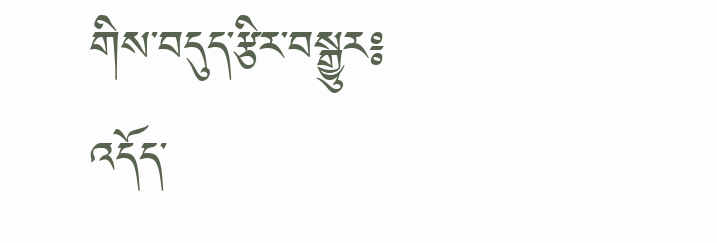གིས་བདུད་རྩིར་བསྒྱུར༔
འདོད་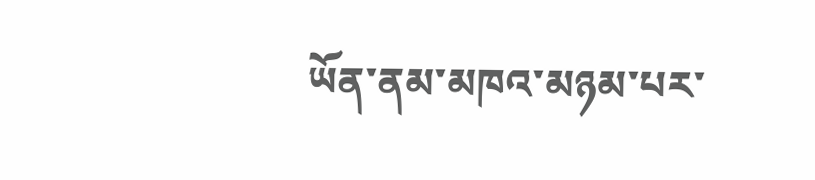ཡོན་ནམ་མཁའ་མཉམ་པར་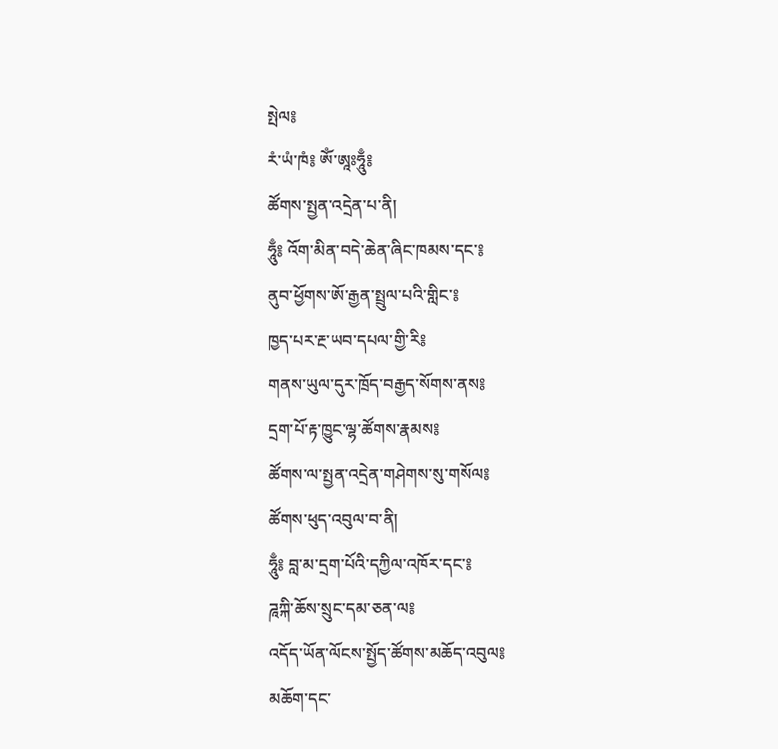སྤེལ༔
རཾ་ཡཾ་ཁཾ༔ ཨོཾ་ཨཱཿཧཱུྃ༔
ཚོགས་སྤྱན་འདྲེན་པ་ནི།
ཧཱུྃ༔ འོག་མིན་བདེ་ཆེན་ཞིང་ཁམས་དང་༔
ནུབ་ཕྱོགས་ཨོ་རྒྱན་སྤྲུལ་པའི་གླིང་༔
ཁྱད་པར་རྔ་ཡབ་དཔལ་གྱི་རི༔
གནས་ཡུལ་དུར་ཁྲོད་བརྒྱད་སོགས་ནས༔
དྲག་པོ་རྟ་ཁྱུང་ལྷ་ཚོགས་རྣམས༔
ཚོགས་ལ་སྤྱན་འདྲེན་གཤེགས་སུ་གསོལ༔
ཚོགས་ཕུད་འབུལ་བ་ནི།
ཧཱུྃ༔ བླ་མ་དྲག་པོའི་དཀྱིལ་འཁོར་དང་༔
ཌཱཀྐི་ཆོས་སྲུང་དམ་ཅན་ལ༔
འདོད་ཡོན་ལོངས་སྤྱོད་ཚོགས་མཆོད་འབུལ༔
མཆོག་དང་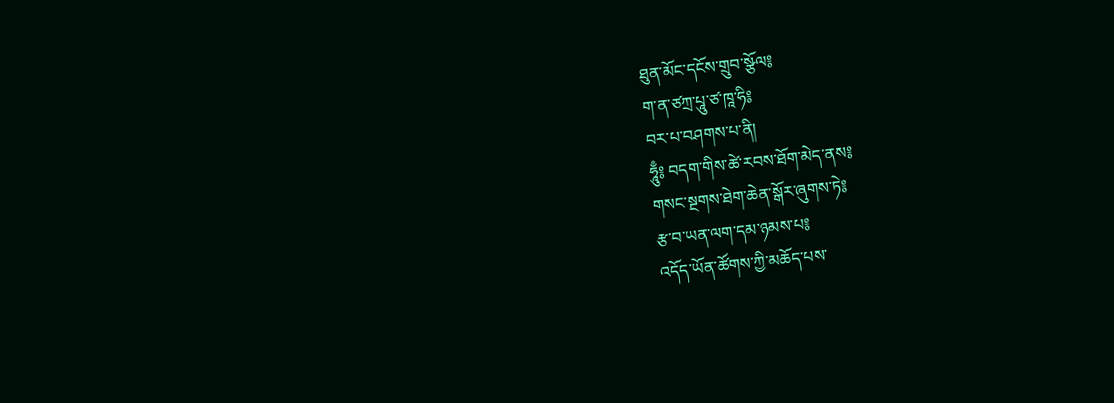ཐུན་མོང་དངོས་གྲུབ་སྩོལ༔
ག་ན་ཙཀྲ་པཱུ་ཙ་ཁཱ་ཧི༔
བར་པ་བཤགས་པ་ནི།
ཧཱུྃ༔ བདག་གིས་ཚེ་རབས་ཐོག་མེད་ནས༔
གསང་སྔགས་ཐེག་ཆེན་སྒོར་ཞུགས་ཏེ༔
རྩ་བ་ཡན་ལག་དམ་ཉམས་པ༔
འདོད་ཡོན་ཚོགས་ཀྱི་མཆོད་པས་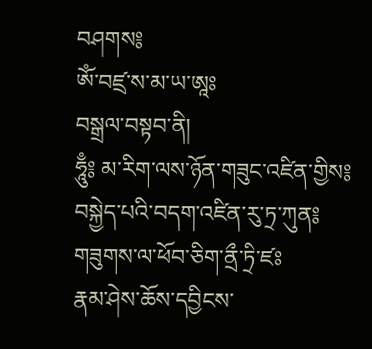བཤགས༔
ཨོཾ་བཛྲ་ས་མ་ཡ་ཨཱཿ
བསྒྲལ་བསྟབ་ནི།
ཧཱུྃ༔ མ་རིག་ལས་ཉོན་གཟུང་འཛིན་གྱིས༔
བསྐྱེད་པའི་བདག་འཛིན་རུ་ཏྲ་ཀུན༔
གཟུགས་ལ་ཕོབ་ཅིག་ནྲྀ་ཏྲི་ཛཿ
རྣམ་ཤེས་ཆོས་དབྱིངས་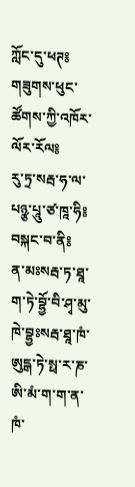ཀློང་དུ་ཕཊ༔
གཟུགས་ཕུང་ཚོགས་ཀྱི་འཁོར་ལོར་རོལ༔
རུ་ཏྲ་སརྦ་ཧ་ལ་པཉྩ་པཱུ་ཙ་ཁཱ་ཧི༔
བསྐང་བ་ནི༔
ན་མཿསརྦ་ཏ་ཐཱ་ག་ཏེ་བྷྱོ་བི་ཤྭ་མུ་ཁེ་བྷྱཿསརྦ་ཐཱ་ཁཾ་ཨུདྒ་ཏེ་སྥ་ར་ཎ་ཨི་མཾ་ག་ག་ན་ཁཾ་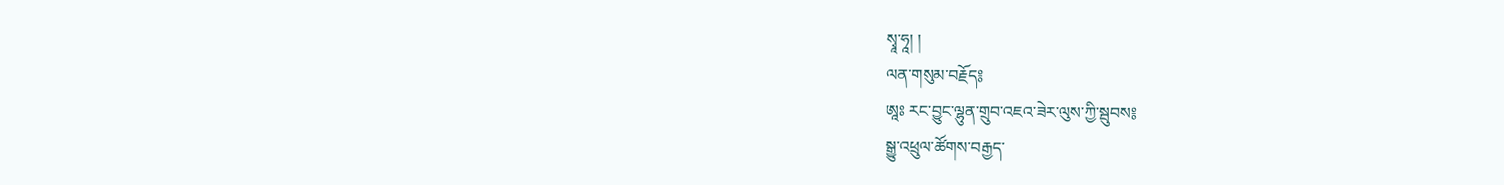སྭཱ་ཧཱ། །
ལན་གསུམ་བརྗོད༔
ཨཱཿ རང་བྱུང་ལྷུན་གྲུབ་འཇའ་ཟེར་ལུས་ཀྱི་སྦུབས༔
སྒྱུ་འཕྲུལ་ཚོགས་བརྒྱད་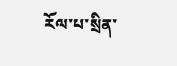རོལ་པ་སྲིན་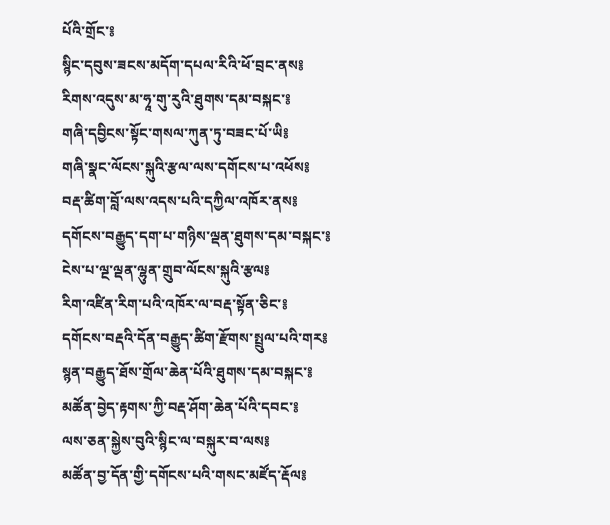པོའི་གྲོང་༔
སྙིང་དབུས་ཟངས་མདོག་དཔལ་རིའི་ཕོ་བྲང་ནས༔
རིགས་འདུས་མ་ཧཱ་གུ་རུའི་ཐུགས་དམ་བསྐང་༔
གཞི་དབྱིངས་སྟོང་གསལ་ཀུན་ཏུ་བཟང་པོ་ཡི༔
གཞི་སྣང་ལོངས་སྐུའི་རྩལ་ལས་དགོངས་པ་འཕོས༔
བརྡ་ཚིག་བློ་ལས་འདས་པའི་དཀྱིལ་འཁོར་ནས༔
དགོངས་བརྒྱུད་དག་པ་གཉིས་ལྡན་ཐུགས་དམ་བསྐང་༔
ངེས་པ་ལྔ་ལྡན་ལྷུན་གྲུབ་ལོངས་སྐུའི་རྩལ༔
རིག་འཛིན་རིག་པའི་འཁོར་ལ་བརྡ་སྟོན་ཅིང་༔
དགོངས་བརྡའི་དོན་བརྒྱུད་ཚིག་རྫོགས་སྤྲུལ་པའི་གར༔
སྙན་བརྒྱུད་ཐོས་གྲོལ་ཆེན་པོའི་ཐུགས་དམ་བསྐང་༔
མཚོན་བྱེད་རྟགས་ཀྱི་བརྡ་ཤོག་ཆེན་པོའི་དབང་༔
ལས་ཅན་སྐྱེས་བུའི་སྙིང་ལ་བསྐུར་བ་ལས༔
མཚོན་བྱ་དོན་གྱི་དགོངས་པའི་གསང་མཛོད་རྡོལ༔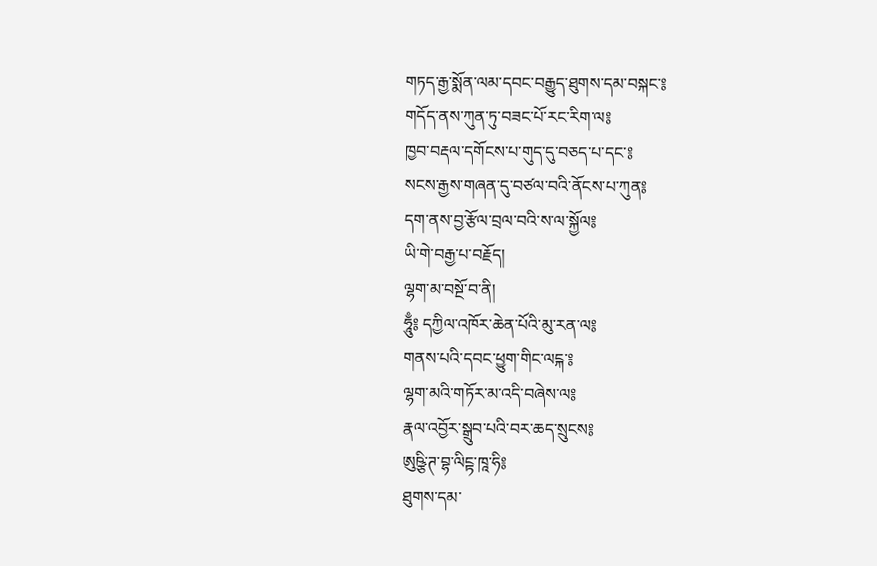གཏད་རྒྱ་སྨོན་ལམ་དབང་བརྒྱུད་ཐུགས་དམ་བསྐང་༔
གདོད་ནས་ཀུན་ཏུ་བཟང་པོ་རང་རིག་ལ༔
ཁྱབ་བརྡལ་དགོངས་པ་གུད་དུ་བཅད་པ་དང་༔
སངས་རྒྱས་གཞན་དུ་བཙལ་བའི་ནོངས་པ་ཀུན༔
དག་ནས་བྱ་རྩོལ་བྲལ་བའི་ས་ལ་སྐྱོལ༔
ཡི་གེ་བརྒྱ་པ་བརྗོད།
ལྷག་མ་བསྔོ་བ་ནི།
ཧཱུྃ༔ དཀྱིལ་འཁོར་ཆེན་པོའི་མུ་རན་ལ༔
གནས་པའི་དབང་ཕྱུག་གིང་ལངྐ་༔
ལྷག་མའི་གཏོར་མ་འདི་བཞེས་ལ༔
རྣལ་འབྱོར་སྒྲུབ་པའི་བར་ཆད་སྲུངས༔
ཨུཥྩི་ཊ་བྷ་ལིངྟ་ཁཱ་ཧི༔
ཐུགས་དམ་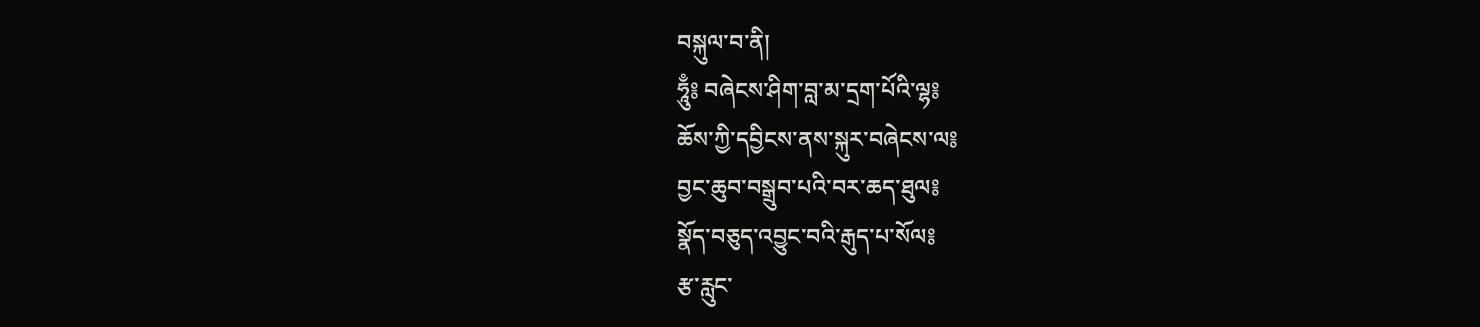བསྐུལ་བ་ནི།
ཧཱུྃ༔ བཞེངས་ཤིག་བླ་མ་དྲག་པོའི་ལྷ༔
ཆོས་ཀྱི་དབྱིངས་ནས་སྐུར་བཞེངས་ལ༔
བྱང་ཆུབ་བསྒྲུབ་པའི་བར་ཆད་ཐུལ༔
སྣོད་བཅུད་འབྱུང་བའི་རྒུད་པ་སོལ༔
རྩ་རླུང་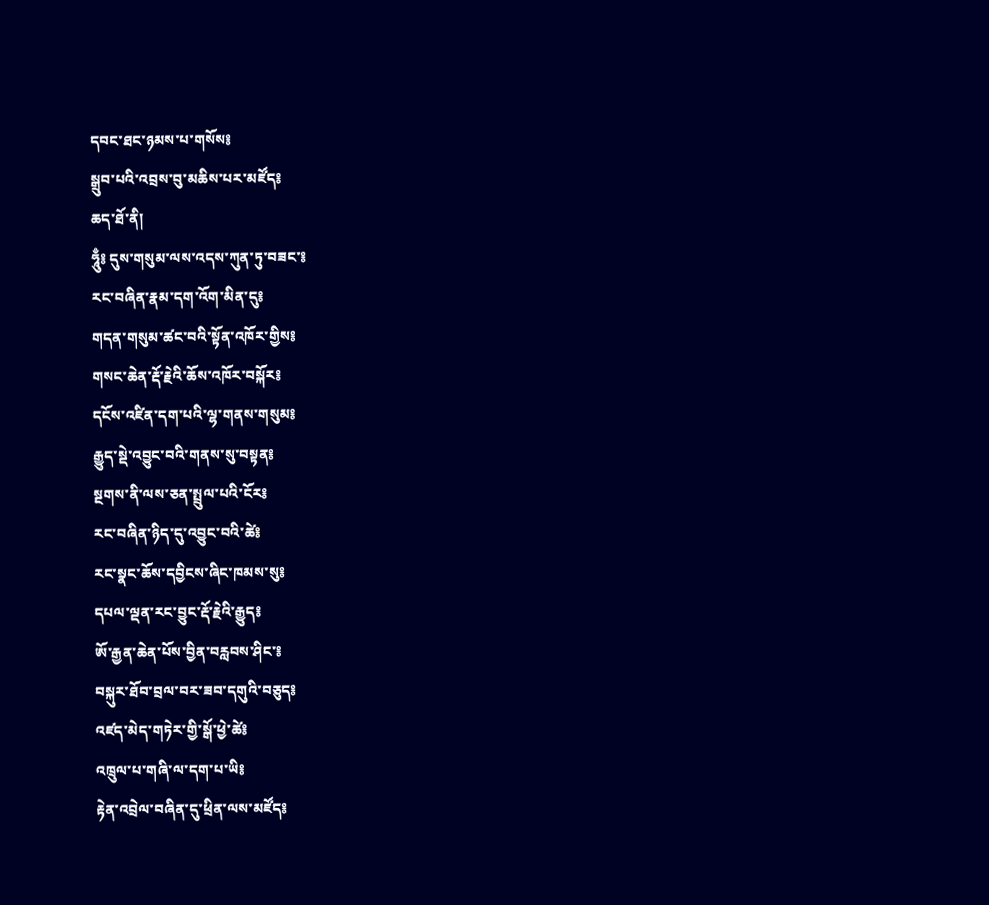དབང་ཐང་ཉམས་པ་གསོས༔
སྒྲུབ་པའི་འབྲས་བུ་མཆིས་པར་མཛོད༔
ཆད་ཐོ་ནི།
ཧཱུྃ༔ དུས་གསུམ་ལས་འདས་ཀུན་ཏུ་བཟང་༔
རང་བཞིན་རྣམ་དག་འོག་མིན་དུ༔
གདན་གསུམ་ཚང་བའི་སྟོན་འཁོར་གྱིས༔
གསང་ཆེན་རྡོ་རྗེའི་ཆོས་འཁོར་བསྐོར༔
དངོས་འཛིན་དག་པའི་ལྷ་གནས་གསུམ༔
རྒྱུད་སྡེ་འབྱུང་བའི་གནས་སུ་བསྟན༔
སྔགས་ནི་ལས་ཅན་སྤྲུལ་པའི་ངོར༔
རང་བཞིན་ཉིད་དུ་འབྱུང་བའི་ཚེ༔
རང་སྣང་ཆོས་དབྱིངས་ཞིང་ཁམས་སུ༔
དཔལ་ལྡན་རང་བྱུང་རྡོ་རྗེའི་རྒྱུད༔
ཨོ་རྒྱན་ཆེན་པོས་བྱིན་བརླབས་ཤིང་༔
བསྐུར་ཐོབ་བྲལ་བར་ཟབ་དགུའི་བཅུད༔
འཛད་མེད་གཏེར་གྱི་སྒོ་ཕྱེ་ཚེ༔
འཁྲུལ་པ་གཞི་ལ་དག་པ་ཡི༔
རྟེན་འབྲེལ་བཞིན་དུ་ཕྲིན་ལས་མཛོད༔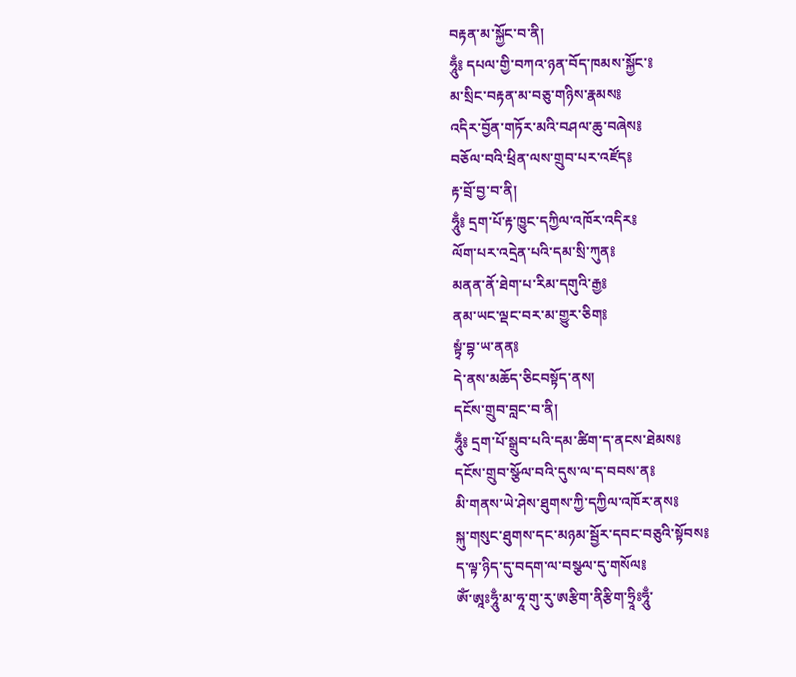བརྟན་མ་སྐྱོང་བ་ནི།
ཧཱུྃ༔ དཔལ་གྱི་བཀའ་ཉན་བོད་ཁམས་སྐྱོང་༔
མ་སྲིང་བརྟན་མ་བཅུ་གཉིས་རྣམས༔
འདིར་བྱོན་གཏོར་མའི་བཤལ་ཆུ་བཞེས༔
བཅོལ་བའི་ཕྲིན་ལས་གྲུབ་པར་འཛོད༔
རྟ་བྲོ་བྱ་བ་ནི།
ཧཱུྃ༔ དྲག་པོ་རྟ་ཁྱུང་དཀྱིལ་འཁོར་འདིར༔
ལོག་པར་འདྲེན་པའི་དམ་སྲི་ཀུན༔
མནན་ནོ་ཐེག་པ་རིམ་དགུའི་རྒྱ༔
ནམ་ཡང་ལྡང་བར་མ་གྱུར་ཅིག༔
སྟྭཾ་བྷ་ཡ་ནན༔
དེ་ནས་མཆོད་ཅིངབསྟོད་ནས།
དངོས་གྲུབ་བླང་བ་ནི།
ཧཱུྃ༔ དྲག་པོ་སྒྲུབ་པའི་དམ་ཚིག་ད་ནངས་ཐེམས༔
དངོས་གྲུབ་སྩོལ་བའི་དུས་ལ་ད་བབས་ན༔
མི་གནས་ཡེ་ཤེས་ཐུགས་ཀྱི་དཀྱིལ་འཁོར་ནས༔
སྐུ་གསུང་ཐུགས་དང་མཉམ་སྦྱོར་དབང་བཅུའི་སྟོབས༔
ད་ལྟ་ཉིད་དུ་བདག་ལ་བསྩལ་དུ་གསོལ༔
ཨོཾ་ཨཱཿཧཱུྃ་མ་ཧཱ་གུ་རུ་ཨརྩིག་ནིརྩིག་ཧྲཱིཿཧཱུྃ་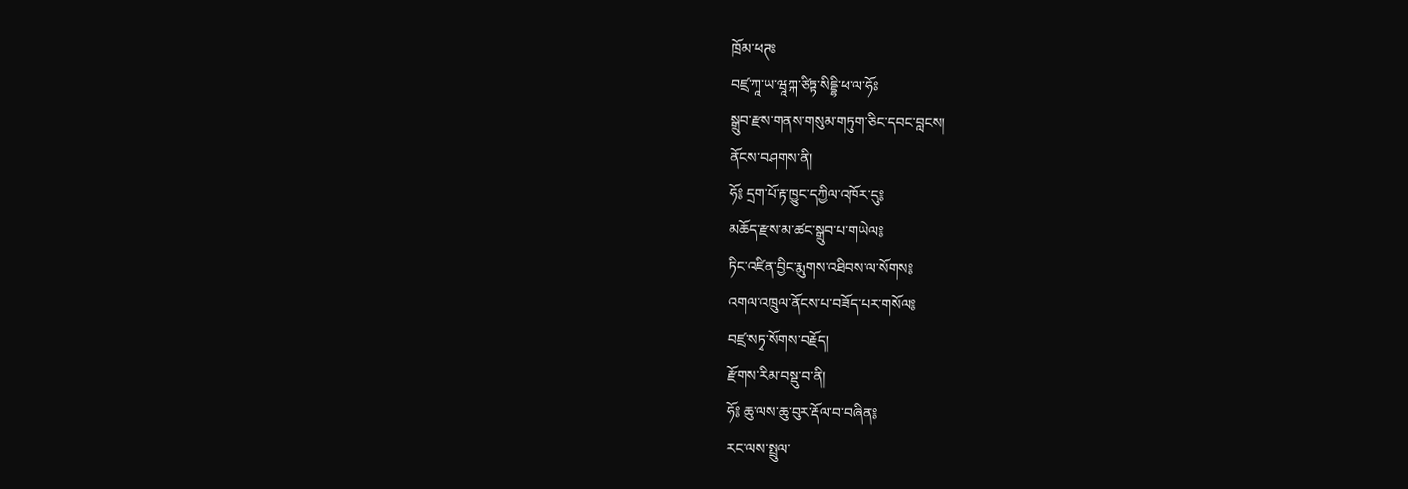ཁྲོམ་ཕཊཿ
བཛྲ་ཀཱ་ཡ་ཝཱཀྐ་ཙིཏྟ་སིདྡྷི་ཕ་ལ་ཧོཿ
སྒྲུབ་རྫས་གནས་གསུམ་གཏུག་ཅིང་དབང་བླངས།
ནོངས་བཤགས་ནི།
ཧོ༔ དྲག་པོ་རྟ་ཁྱུང་དཀྱིལ་འཁོར་དུ༔
མཆོད་རྫས་མ་ཚང་སྒྲུབ་པ་གཡེལ༔
ཏིང་འཛིན་བྱིང་རྨུགས་འཐིབས་ལ་སོགས༔
འགལ་འཁྲུལ་ནོངས་པ་བཟོད་པར་གསོལ༔
བཛྲ་སཏྭ་སོགས་བརྗོད།
རྫོགས་རིམ་བསྡུ་བ་ནི།
ཧོ༔ ཆུ་ལས་ཆུ་བུར་རྡོལ་བ་བཞིན༔
རང་ལས་སྤྲུལ་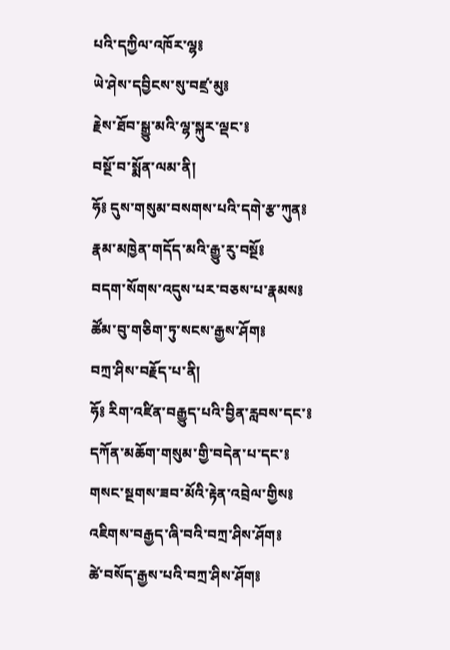པའི་དཀྱིལ་འཁོར་ལྷ༔
ཡེ་ཤེས་དབྱིངས་སུ་བཛྲ་མུ༔
རྗེས་ཐོབ་སྒྱུ་མའི་ལྷ་སྐུར་ལྡང་༔
བསྔོ་བ་སྨོན་ལམ་ནི།
ཧོ༔ དུས་གསུམ་བསགས་པའི་དགེ་རྩ་ཀུན༔
རྣམ་མཁྱེན་གདོད་མའི་རྒྱུ་རུ་བསྔོ༔
བདག་སོགས་འདུས་པར་བཅས་པ་རྣམས༔
ཚོམ་བུ་གཅིག་ཏུ་སངས་རྒྱས་ཤོག༔
བཀྲ་ཤིས་བརྗོད་པ་ནི།
ཧོ༔ རིག་འཛིན་བརྒྱུད་པའི་བྱིན་རླབས་དང་༔
དཀོན་མཆོག་གསུམ་གྱི་བདེན་པ་དང་༔
གསང་སྔགས་ཟབ་མོའི་རྟེན་འབྲེལ་གྱིས༔
འཇིགས་བརྒྱད་ཞི་བའི་བཀྲ་ཤིས་ཤོག༔
ཚེ་བསོད་རྒྱས་པའི་བཀྲ་ཤིས་ཤོག༔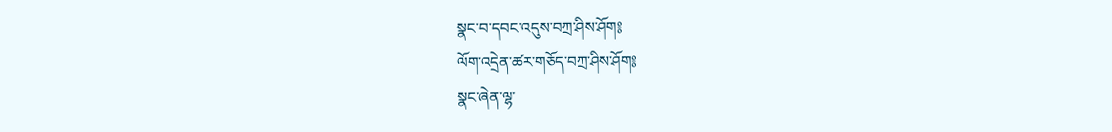སྣང་བ་དབང་འདུས་བཀྲ་ཤིས་ཤོག༔
ལོག་འདྲེན་ཚར་གཅོད་བཀྲ་ཤིས་ཤོག༔
སྣང་ཞེན་ལྷ་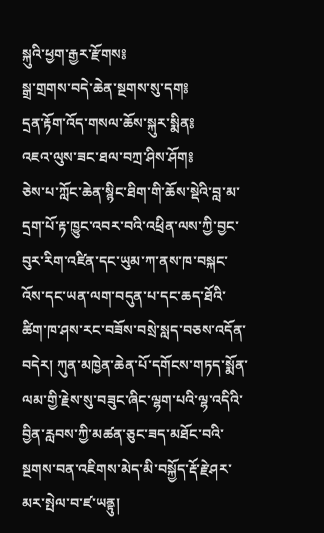སྐུའི་ཕྱག་རྒྱར་རྫོགས༔
སྒྲ་གྲགས་བདེ་ཆེན་སྔགས་སུ་དག༔
དྲན་རྟོག་འོད་གསལ་ཆོས་སྐུར་སྨིན༔
འཇའ་ལུས་ཟང་ཐལ་བཀྲ་ཤིས་ཤོག༔
ཅེས་པ་ཀློང་ཆེན་སྙིང་ཐིག་གི་ཆོས་སྡེའི་བླ་མ་དྲག་པོ་རྟ་ཁྱུང་འབར་བའི་འཕྲིན་ལས་ཀྱི་བྱང་བུར་རིག་འཛིན་དང་ཡུམ་ཀ་ནས་ཁ་བསྐང་འོས་དང་ཡན་ལག་བདུན་པ་དང་ཆད་ཐོའི་ཚིག་ཁ་ཤས་རང་བཟོས་བསྲེ་སླད་བཅས་འདོན་བདེར། ཀུན་མཁྱེན་ཆེན་པོ་དགོངས་གཏད་སྨོན་ལམ་གྱི་རྗེས་སུ་བཟུང་ཞིང་ལྷག་པའི་ལྷ་འདིའི་བྱིན་རླབས་ཀྱི་མཚན་ཅུང་ཟད་མཐོང་བའི་སྔགས་བན་འཇིགས་མེད་མི་བསྐྱོད་རྡོ་རྗེ་ཤར་མར་སྤེལ་བ་ཛ་ཡནྟུ།